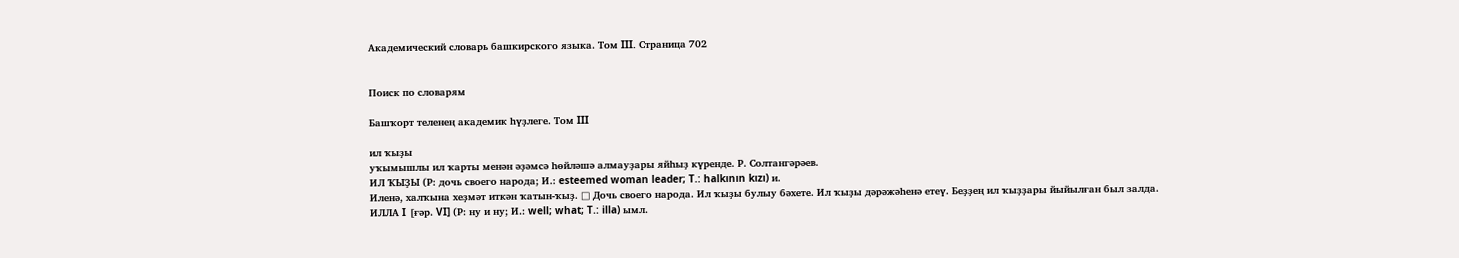Академический словарь башкирского языка. Том III. Страница 702


Поиск по словарям

Башҡорт теленең академик һүҙлеге. Том III

ил ҡыҙы
уҡымышлы ил ҡарты менән әҙәмсә һөйләшә алмауҙары яйһыҙ күренде. Р. Солтангәрәев.
ИЛ ҠЫҘЫ (Р: дочь своего народа; И.: esteemed woman leader; T.: halkının kızı) и.
Иленә, халҡына хеҙмәт иткән ҡатын-ҡыҙ. □ Дочь своего народа. Ил ҡыҙы булыу бәхете. Ил ҡыҙы дәрәжәһенә етеү. Беҙҙең ил ҡыҙҙары йыйылған был залда.
ИЛЛА I [ғәр. VI] (Р: ну и ну; И.: well; what; T.: illa) ымл.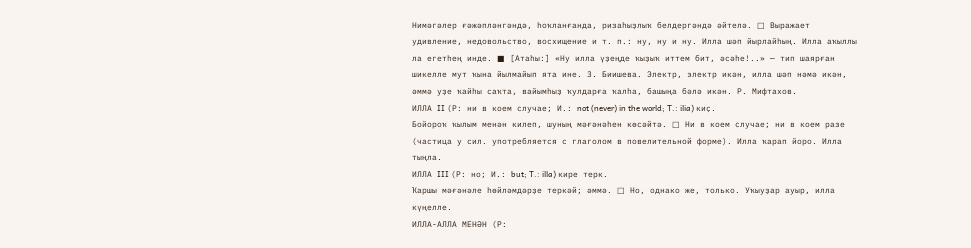Нимәгәлер ғәжәпләнгәндә, һоҡланғанда, ризаһыҙлыҡ белдергәндә әйтелә. □ Выражает удивление, недовольство, восхищение и т. п.: ну, ну и ну. Илла шәп йырлайһың. Илла аҡыллы ла егетһең инде. ■ [Атаһы:] «Ну илла үҙеңде ҡыҙыҡ иттем бит, әсәһе!..» — тип шаярған шикелле мут ҡына йылмайып ята ине. 3. Биишева. Электр, электр икән, илла шәп нәмә икән, әммә уҙе ҡайһы саҡта, вайымһыҙ ҡулдарға ҡалһа, башыңа бәлә икән. Р. Мифтахов.
ИЛЛА II (Р: ни в коем случае; И.: not (never) in the world; T.: ilia) киҫ.
Бойороҡ ҡылым менән килеп, шуның мәғәнәһен көсәйтә. □ Ни в коем случае; ни в коем разе (частица у сил. употребляется с глаголом в повелительной форме). Илла ҡарап йоро. Илла тыңла.
ИЛЛА III (Р: но; И.: but; T.: illa) кире терк.
Ҡаршы мәғәнәле һөйләмдәрҙе теркәй; әммә. □ Но, однако же, только. Уҡыуҙар ауыр, илла күңелле.
ИЛЛА-АЛЛА МЕНӘН (Р: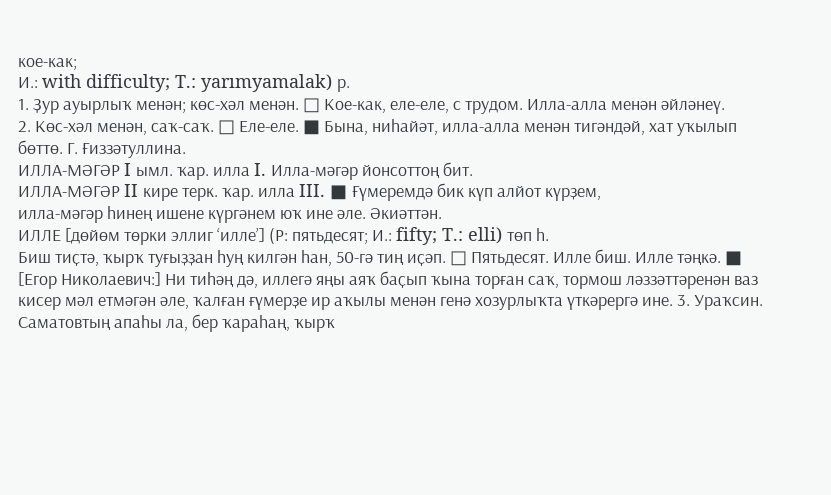кое-как;
И.: with difficulty; T.: yarımyamalak) р.
1. Ҙур ауырлыҡ менән; көс-хәл менән. □ Кое-как, еле-еле, с трудом. Илла-алла менән әйләнеү.
2. Көс-хәл менән, саҡ-саҡ. □ Еле-еле. ■ Бына, ниһайәт, илла-алла менән тигәндәй, хат уҡылып бөттө. Г. Ғиззәтуллина.
ИЛЛА-МӘГӘР I ымл. ҡар. илла I. Илла-мәгәр йонсоттоң бит.
ИЛЛА-МӘГӘР II кире терк. ҡар. илла III. ■ Ғүмеремдә бик күп алйот күрҙем,
илла-мәгәр һинең ишене күргәнем юҡ ине әле. Әкиәттән.
ИЛЛЕ [дөйөм төрки эллиг ‘илле’] (Р: пятьдесят; И.: fifty; T.: elli) төп һ.
Биш тиҫтә, ҡырҡ туғыҙҙан һуң килгән һан, 50-гә тиң иҫәп. □ Пятьдесят. Илле биш. Илле тәңкә. ■ [Егор Николаевич:] Ни тиһәң дә, иллегә яңы аяҡ баҫып ҡына торған саҡ, тормош ләззәттәренән ваз кисер мәл етмәгән әле, ҡалған ғүмерҙе ир аҡылы менән генә хозурлыҡта үткәрергә ине. 3. Ураҡсин. Саматовтың апаһы ла, бер ҡараһаң, ҡырҡ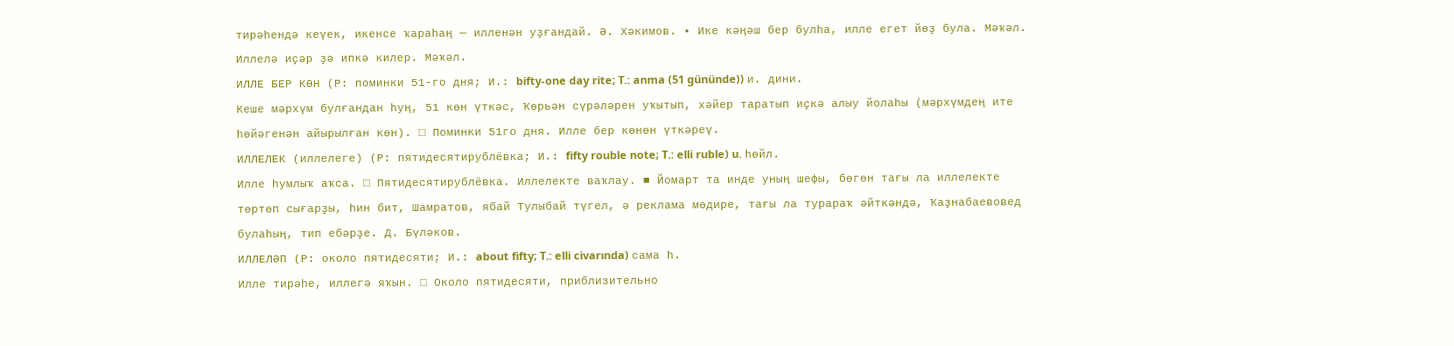тирәһендә кеүек, икенсе ҡараһаң — илленән уҙғандай. Ә. Хәкимов. • Ике кәңәш бер булһа, илле егет йөҙ була. Мәҡәл. Иллелә иҫәр ҙә ипкә килер. Мәҡәл.
ИЛЛЕ БЕР КӨН (Р: поминки 51-го дня; И.: bifty-one day rite; T.: anma (51 gününde)) и. дини.
Кеше мәрхүм булғандан һуң, 51 көн үткәс, Ҡөрьән сүрәләрен уҡытып, хәйер таратып иҫкә алыу йолаһы (мәрхүмдең ите һөйәгенән айырылған көн). □ Поминки 51го дня. Илле бер көнөн үткәреү.
ИЛЛЕЛЕК (иллелеге) (Р: пятидесятирублёвка; И.: fifty rouble note; T.: elli ruble) u. һөйл.
Илле һумлыҡ аҡса. □ Пятидесятирублёвка. Иллелекте ваҡлау. ■ Йомарт та инде уның шефы, бөгөн тағы ла иллелекте төртөп сығарҙы, һин бит, Шамратов, ябай Тулыбай түгел, ә реклама мөдире, тағы ла турараҡ әйткәндә, Ҡаҙнабаевовед булаһың, тип ебәрҙе. Д. Бүләков.
ИЛЛЕЛӘП (Р: около пятидесяти; И.: about fifty; T.: elli civarında) сама һ.
Илле тирәһе, иллегә яҡын. □ Около пятидесяти, приблизительно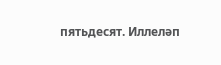пятьдесят. Иллеләп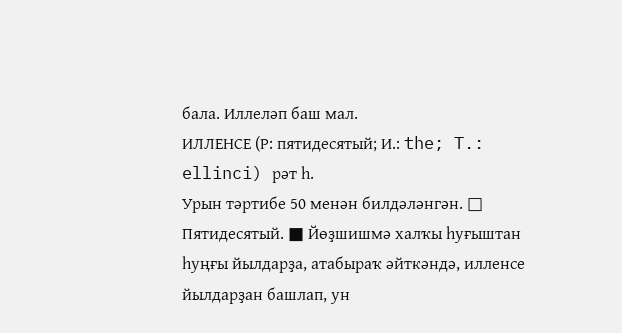бала. Иллеләп баш мал.
ИЛЛЕНСЕ (Р: пятидесятый; И.: the; T.: ellinci) рәт һ.
Урын тәртибе 50 менән билдәләнгән. □ Пятидесятый. ■ Йөҙшишмә халҡы һуғыштан һуңғы йылдарҙа, атабыраҡ әйткәндә, илленсе йылдарҙан башлап, ун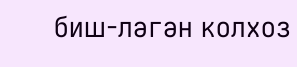биш-ләгән колхоз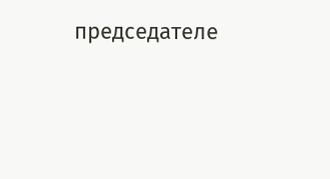председателе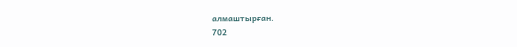алмаштырған.
702